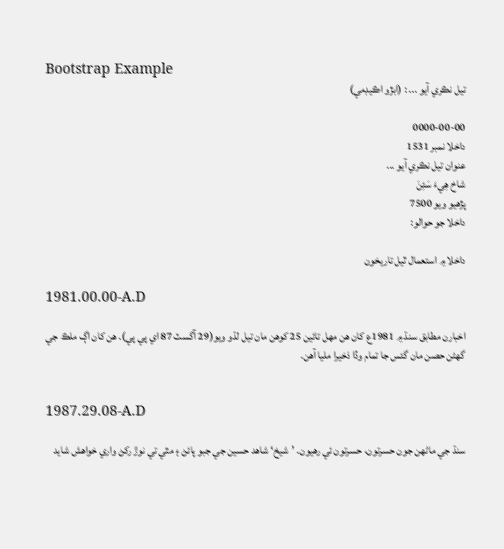Bootstrap Example
تيل نڪري آيو ... : (ابڙو اڪيڊمي)

0000-00-00
داخلا نمبر 1531
عنوان تيل نڪري آيو ...
شاخ هِيءَ سَئِنَ
پڙهيو ويو 7500
داخلا جو حوالو:

داخلا ۾ استعمال ٿيل تاريخون

1981.00.00-A.D

اخبارن مطابق سنڌ ۾ 1981ع کان هن مهل تائين 25 کوهن مان تيل لڌو ويو(29 آگسٽ 87 اي پي پي). هن کان اڳ ملڪ جي گهڻن حصن مان گئس جا تمام وڏا ذخيرا مليا آهن.


1987.29.08-A.D

سنڌ جي ماڻهن جون حسرتون، حسرتون ئي رهيون. ’شيخ‘ شاهد حسين جي جبو پائڻ ۽ مٿي تي نوڙ رکڻ واري خواهش شايد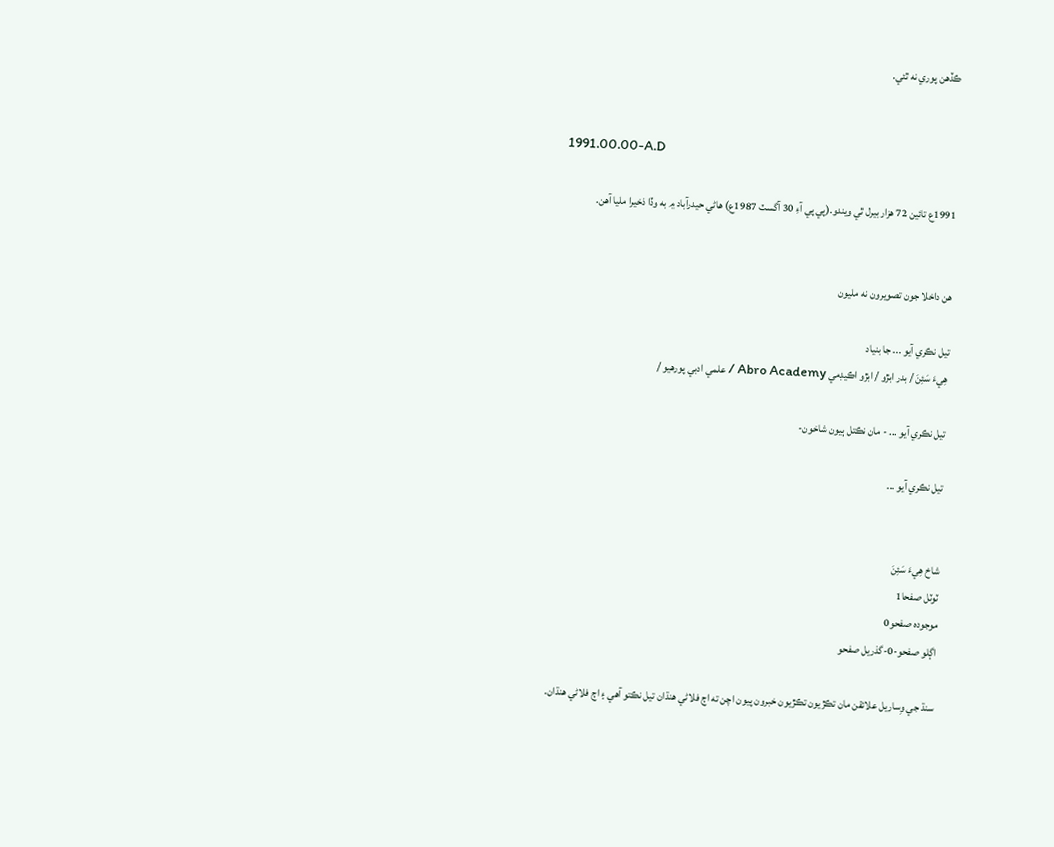ڪڏهن پوري نه ٿئي.


1991.00.00-A.D

1991ع تائين 72 هزار بيرل ٿي ويندو.(پي پي آءِ 30 آگسٽ 1987ع) هاڻي حيدرآباد ۾ به وڏا ذخيرا مليا آهن.


هن داخلا جون تصويرون نه مليون

تيل نڪري آيو ... جا بنياد
هِيءَ سَئِنَ / بدر ابڙو / ابڙو اڪيڊمي Abro Academy / علمي ادبي پورهيو /

تيل نڪري آيو ... - مان نڪتل ٻيون شاخون-

تيل نڪري آيو ...


شاخ هِيءَ سَئِنَ
ٽوٽل صفحا1
موجودہ صفحو0
اڳلو صفحو-0-گذريل صفحو

سنڌ جي وِساريل علائقن مان تڪڙيون تڪڙيون خبرون پيون اچن ته اڄ فلاڻي هنڌان تيل نڪتو آهي ۽ اڄ فلاڻي هنڌان.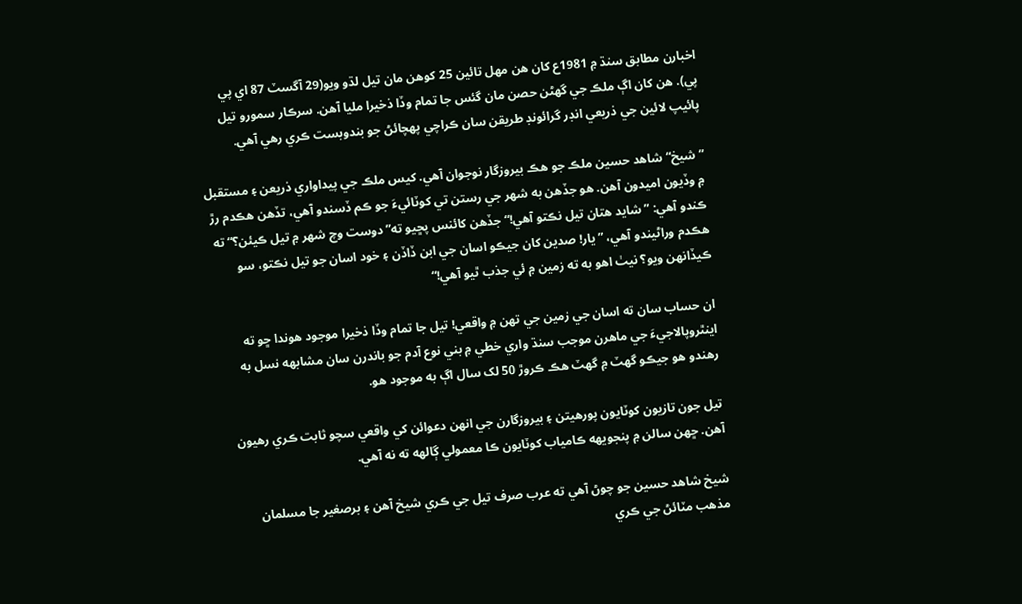اخبارن مطابق سنڌ ۾ 1981ع کان هن مهل تائين 25 کوهن مان تيل لڌو ويو(29 آگسٽ 87 اي پي پي). هن کان اڳ ملڪ جي گهڻن حصن مان گئس جا تمام وڏا ذخيرا مليا آهن. سرڪار سمورو تيل پائيپ لائين جي ذريعي انڊر گرائونڊ طريقن سان ڪراچي پهچائڻ جو بندوبست ڪري رهي آهي.

”شيخ“ شاهد حسين ملڪ جو هڪ بيروزگار نوجوان آهي. کيس ملڪ جي پيداواري ذريعن ۽ مستقبل ۾ وڏيون اميدون آهن. هو جڏهن به شهر جي رستن تي کوٽائيءَ جو ڪم ڏسندو آهي، تڏهن هڪدم رڙ ڪندو آهي: ”شايد هتان تيل نڪتو آهي!“ جڏهن کائنس پڇيو ته”دوست وچ شهر ۾ تيل ڪيئن؟“ ته هڪدم وراڻيندو آهي، ”يار! صدين کان جيڪو اسان جي ابن ڏاڏن ۽ خود اسان جو تيل نڪتو، سو ڪيڏانهن ويو؟ نيٺ اهو به ته زمين ۾ ئي جذب ٿيو آهي!“

ان حساب سان ته اسان جي زمين جي تهن ۾ واقعي! تيل جا تمام وڏا ذخيرا موجود هوندا ڇو ته اينٿروپالاجيءَ جي ماهرن موجب سنڌ واري خطي ۾ بني نوع آدم جو باندرن سان مشابهه نسل به رهندو هو جيڪو گهٽ ۾ گهٽ هڪ ڪروڙ 50 لک سال اڳ به موجود هو.

تيل جون تازيون کوٽايون پورهيتن ۽ بيروزگارن جي انهن دعوائن کي واقعي سچو ثابت ڪري رهيون آهن. ڇهن سالن ۾ پنجويهه ڪامياب کوٽايون ڪا معمولي ڳالهه ته نه آهي.

شيخ شاهد حسين جو چوڻ آهي ته عرب صرف تيل جي ڪري شيخ آهن ۽ برصغير جا مسلمان مذهب مٽائڻ جي ڪري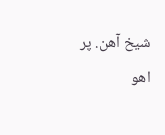شيخ آهن. پر اهو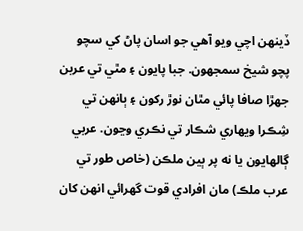ڏينهن اچي ويو آهي جو اسان پاڻ کي سچو پچو شيخ سمجهون. جبا پايون ۽ مٿي تي عربن جهڙا صافا پائي مٿان نوڙ رکون ۽ ٻانهن تي شِڪرا ويهاري شڪار تي نڪري وڃون. عربي ڳالهايون يا نه پر ٻين ملڪن (خاص طور تي عرب ملڪ) مان افرادي قوت گهرائي انهن کان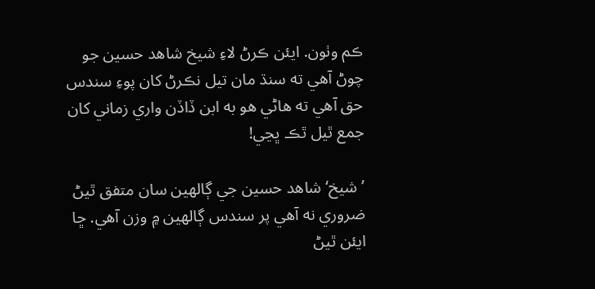ڪم وٺون. ايئن ڪرڻ لاءِ شيخ شاهد حسين جو چوڻ آهي ته سنڌ مان تيل نڪرڻ کان پوءِ سندس حق آهي ته هاڻي هو به ابن ڏاڏن واري زماني کان جمع ٿيل ٿڪ ڀڃي!

’شيخ‘ شاهد حسين جي ڳالهين سان متفق ٿيڻ ضروري نه آهي پر سندس ڳالهين ۾ وزن آهي. ڇا ايئن ٿيڻ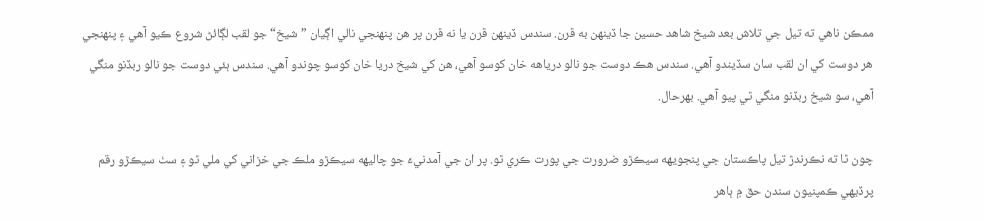ممڪن ناهي ته تيل جي تلاش بعد شيخ شاهد حسين جا ڏينهن به ڦرن. سندس ڏينهن ڦرن يا نه ڦرن پر هن پنهنجي نالي اڳيان ”شيخ“ جو لقب لڳائڻ شروع ڪيو آهي ۽ پنهنجي هر دوست کي ان لقب سان سڏيندو آهي. سندس هڪ دوست جو نالو درياهه خان کوسو آهي، هن کي شيخ دريا خان کوسو چوندو آهي. سندس ٻئي دوست جو نالو ربڏنو منگي آهي، سو شيخ ربڏنو منگي ٿي پيو آهي. بهرحال.

چون ٿا ته نڪرندڙ تيل پاڪستان جي پنجويهه سيڪڙو ضرورت جي پورت ڪري ٿو. پر ان جي آمدنيءَ جو چاليهه سيڪڙو ملڪ جي خزاني کي ملي ٿو ۽ سٺ سيڪڙو رقم پرڏيهي ڪمپنيون سندن حق ۾ ٻاهر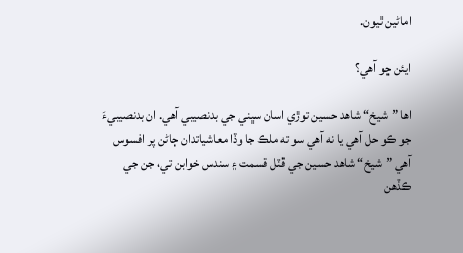اماڻين ٿيون.

ايئن ڇو آهي؟

اها ”شيخ“ شاهد حسين توڙي اسان سڀني جي بدنصيبي آهي. ان بدنصيبيءَ جو ڪو حل آهي يا نه آهي سو ته ملڪ جا وڏا معاشياتدان ڄاڻن پر افسوس آهي ”شيخ“ شاهد حسين جي ڦٽل قسمت ۽ سندس خوابن تي، جن جي ڪڏهن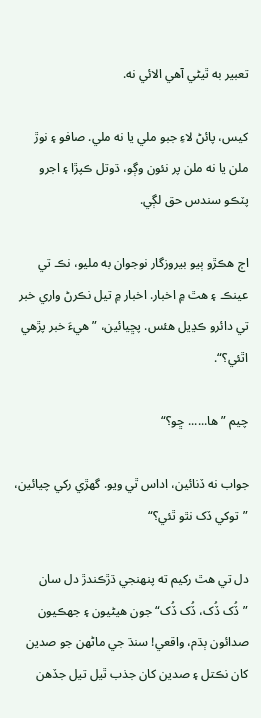تعبير به ٿيڻي آهي الائي نه.

کيس، پائڻ لاءِ جبو ملي يا نه ملي. صافو ۽ نوڙ ملن يا نه ملن پر نئون وڳو، ڌوتل ڪپڙا ۽ اجرو پٽڪو سندس حق لڳي.

اڄ هڪڙو ٻيو بيروزگار نوجوان به مليو، نڪ تي عينڪ ۽ هٿ ۾ اخبار. اخبار ۾ تيل نڪرڻ واري خبر تي دائرو ڪڍيل هئس. پڇيائين، ”هيءَ خبر پڙهي اٿئي؟“.

چيم ” ها...... ڇو؟“

جواب نه ڏنائين، اداس ٿي ويو. گهڙي رکي چيائين، ”توکي ڏک نٿو ٿئي؟“

دل تي هٿ رکيم ته پنهنجي ڌڙڪندڙ دل سان ”ڏُک ڏُک، ڏُک ڏُک“ جون هيڻيون ۽ جهڪيون صدائون ٻڌم، واقعي! سنڌ جي ماڻهن جو صدين کان نڪتل ۽ صدين کان جذب ٿيل تيل جڏهن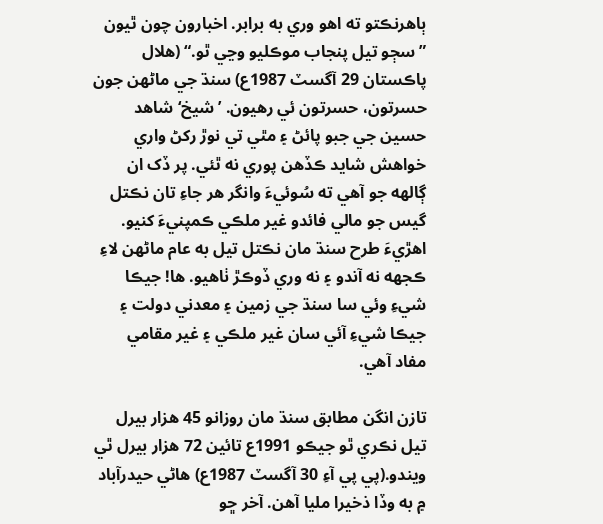ٻاهرنڪتو ته اهو وري به برابر. اخبارون چون ٿيون ”سڄو تيل پنجاب موڪليو وڃي ٿو.“ (هلال پاڪستان 29 آگسٽ 1987ع) سنڌ جي ماڻهن جون حسرتون، حسرتون ئي رهيون. ’شيخ‘ شاهد حسين جي جبو پائڻ ۽ مٿي تي نوڙ رکڻ واري خواهش شايد ڪڏهن پوري نه ٿئي. پر ڏک ان ڳالهه جو آهي ته سُوئيءَ وانگر هر جاءِ تان نڪتل گيس جو مالي فائدو غير ملڪي ڪمپنيءَ کنيو. اهڙيءَ طرح سنڌ مان نڪتل تيل به عام ماڻهن لاءِ ڪجهه نه آندو ۽ نه وري ڏوڪڙ ٺاهيو. ها! جيڪا شيءِ وئي سا سنڌ جي زمين ۽ معدني دولت ۽ جيڪا شيءِ آئي سان غير ملڪي ۽ غير مقامي مفاد آهي.

تازن انگن مطابق سنڌ مان روزانو 45 هزار بيرل تيل نڪري ٿو جيڪو 1991ع تائين 72 هزار بيرل ٿي ويندو.(پي پي آءِ 30 آگسٽ 1987ع) هاڻي حيدرآباد ۾ به وڏا ذخيرا مليا آهن. آخر ڇو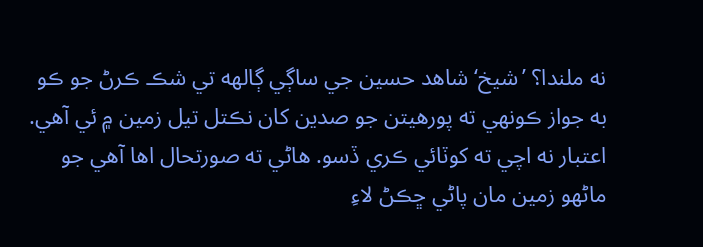نه ملندا؟ ’شيخ‘ شاهد حسين جي ساڳي ڳالهه تي شڪ ڪرڻ جو ڪو به جواز ڪونهي ته پورهيتن جو صدين کان نڪتل تيل زمين ۾ ئي آهي. اعتبار نه اچي ته کوٽائي ڪري ڏسو. هاڻي ته صورتحال اها آهي جو ماڻهو زمين مان پاڻي ڇڪڻ لاءِ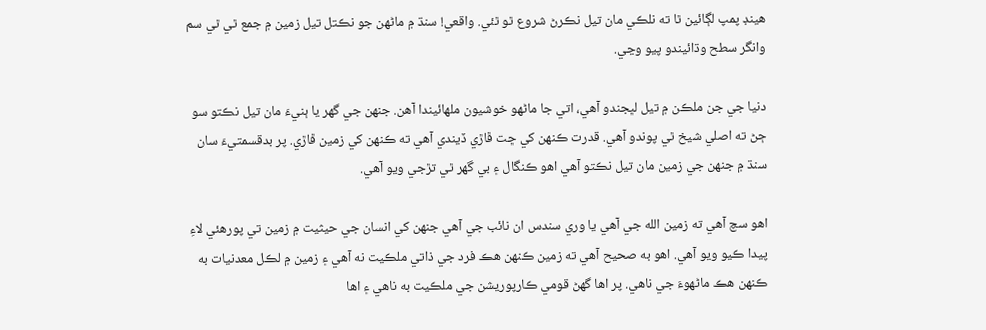هينڊ پمپ لڳائين ٿا ته نلڪي مان تيل نڪرڻ شروع ٿو ٿئي. واقعي! سنڌ ۾ ماڻهن جو نڪتل تيل زمين ۾ جمع ٿي ٿي سم وانگر سطح وڌائيندو پيو وڃي.

دنيا جي جن ملڪن ۾ تيل لڀجندو آهي، اتي جا ماڻهو خوشيون ملهائيندا آهن. جنهن جي گهر يا ٻنيءَ مان تيل نڪتو سو ڄڻ ته اصلي شيخ ٿي پوندو آهي. قدرت ڪنهن کي ڇت ڦاڙي ڏيندي آهي ته ڪنهن کي زمين ڦاڙي. پر بدقسمتيءَ سان سنڌ ۾ جنهن جي زمين مان تيل نڪتو آهي اهو ڪنگال ۽ بي گهر ٿي تڙجي ويو آهي.

اهو سچ آهي ته زمين الله جي آهي يا وري سندس ان نائب جي آهي جنهن کي انسان جي حيثيت ۾ زمين تي پورهئي لاءِ پيدا ڪيو ويو آهي. اهو به صحيح آهي ته زمين ڪنهن هڪ فرد جي ذاتي ملڪيت نه آهي ۽ زمين ۾ لڪل معدنيات به ڪنهن هڪ ماڻهوءَ جي ناهي. پر اها گهڻ قومي ڪارپوريشن جي ملڪيت به ناهي ۽ اها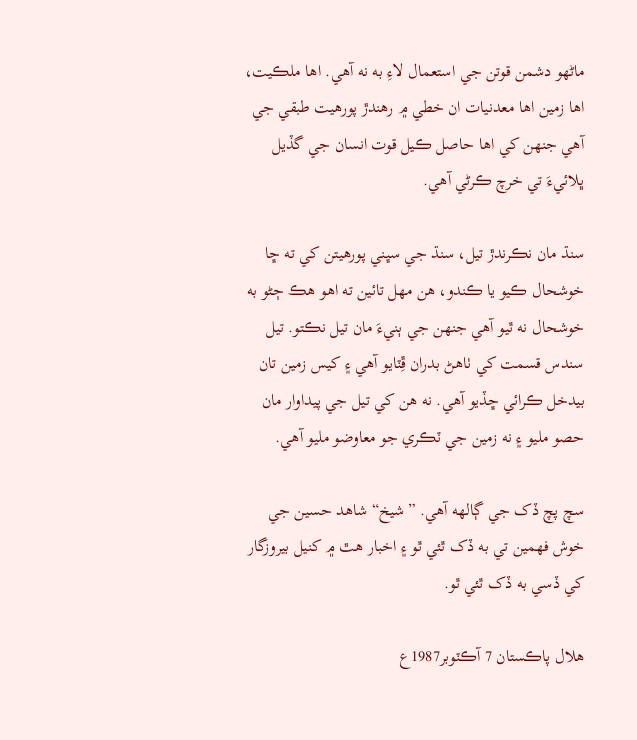ماڻهو دشمن قوتن جي استعمال لاءِ به نه آهي. اها ملڪيت، اها زمين اها معدنيات ان خطي ۾ رهندڙ پورهيت طبقي جي آهي جنهن کي اها حاصل ڪيل قوت انسان جي گڏيل ڀلائيءَ تي خرچ ڪرڻي آهي.

سنڌ مان نڪرندڙ تيل، سنڌ جي سڀني پورهيتن کي ته ڇا خوشحال ڪيو يا ڪندو، هن مهل تائين ته اهو هڪ ڄڻو به خوشحال نه ٿيو آهي جنهن جي ٻنيءَ مان تيل نڪتو. تيل سندس قسمت کي ٺاهڻ بدران ڦِٽايو آهي ۽ کيس زمين تان بيدخل ڪرائي ڇڏيو آهي. نه هن کي تيل جي پيداوار مان حصو مليو ۽ نه زمين جي ٽڪري جو معاوضو مليو آهي.

سچ پچ ڏک جي ڳالهه آهي. ”شيخ“ شاهد حسين جي خوش فهمين تي به ڏک ٿئي ٿو ۽ اخبار هٿ ۾ کنيل بيروزگار کي ڏسي به ڏک ٿئي ٿو.

هلال پاڪستان 7 آڪٽوبر1987ع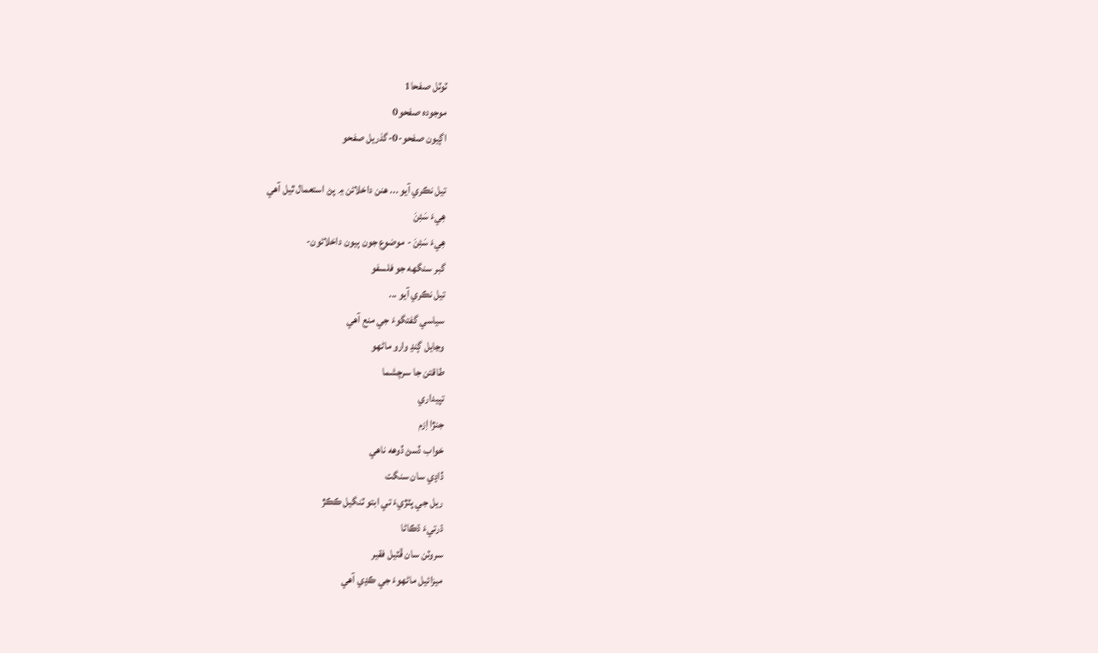ٽوٽل صفحا1
موجودہ صفحو0
اڳيون صفحو-0-گذريل صفحو

تيل نڪري آيو ... ھنن داخلائن ۾ پڻ استعمال ٿيل آھي
هِيءَ سَئِنَ
هِيءَ سَئِنَ - موضوع جون ٻيون داخلائون-
گبر سنگهه جو فلسفو
تيل نڪري آيو ...
سياسي گفتگوءَ جي منع آهي
وڃايل ڳنڍ وارو ماڻهو
طاقتن جا سرچشما
تپيداري
جنڙا اِزم
خواب ڏسڻ ڏوهه ناهي
ڏاڍي سان سنگت
ريل جي پٽڙيءَ تي ابتو ٽنگيل ڪڪڙ
ڌرتيءَ ڌڪاڻا
سروٽن سان ڦٽيل فقير
ميزائيل ماڻهوءَ جي ڪڍي آهي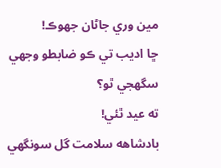مين وري جاڻان جهوڪ!
ڇا اديب تي ڪو ضابطو وجهي سگهجي ٿو؟
ته عيد ٿئي!
بادشاهه سلامت گل سونگهي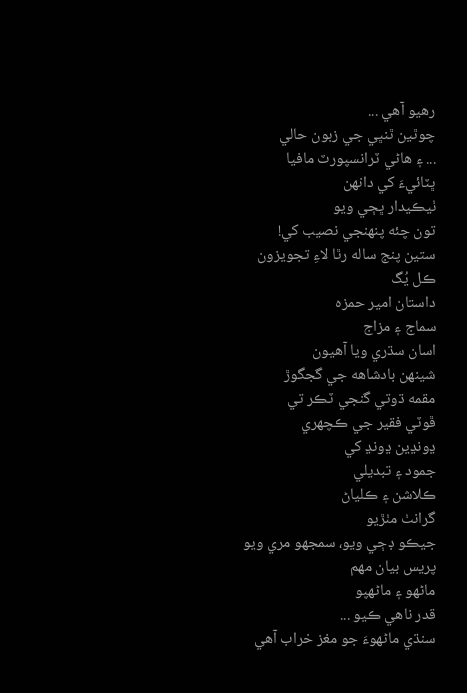رهيو آهي ...
چوٿين ٿنڀي جي زبون حالي
... ۽ هاڻي ٽرانسپورٽ مافيا
ڀٽائيءَ کي دانهن
ٺيڪيدار ڀڄي ويو
تون چئه پنهنجي نصيب کي!
ستين پنج ساله رٿا لاءِ تجويزون
ڪل يُگ
داستان امير حمزه
سماج ۽ مزاج
اسان سڌري ويا آهيون
شينهن بادشاهه جي گجگوڙ
مقمه ڌوتي گنجي ٽڪر تي
ڦوٽي فقير جي ڪچهري
ڍونڍين ڍونڍ کي
جمود ۽ تبديلي
ڪلاشن ۽ ڪلياڻ
گرانٺ مٺڙيو
جيڪو ڊڄي ويو، سمجهو مري ويو
پريس بيان مهم
ماڻهو ۽ ماڻهپو
قدر ناهي ڪيو ...
سنڌي ماڻهوءَ جو مغز خراب آهي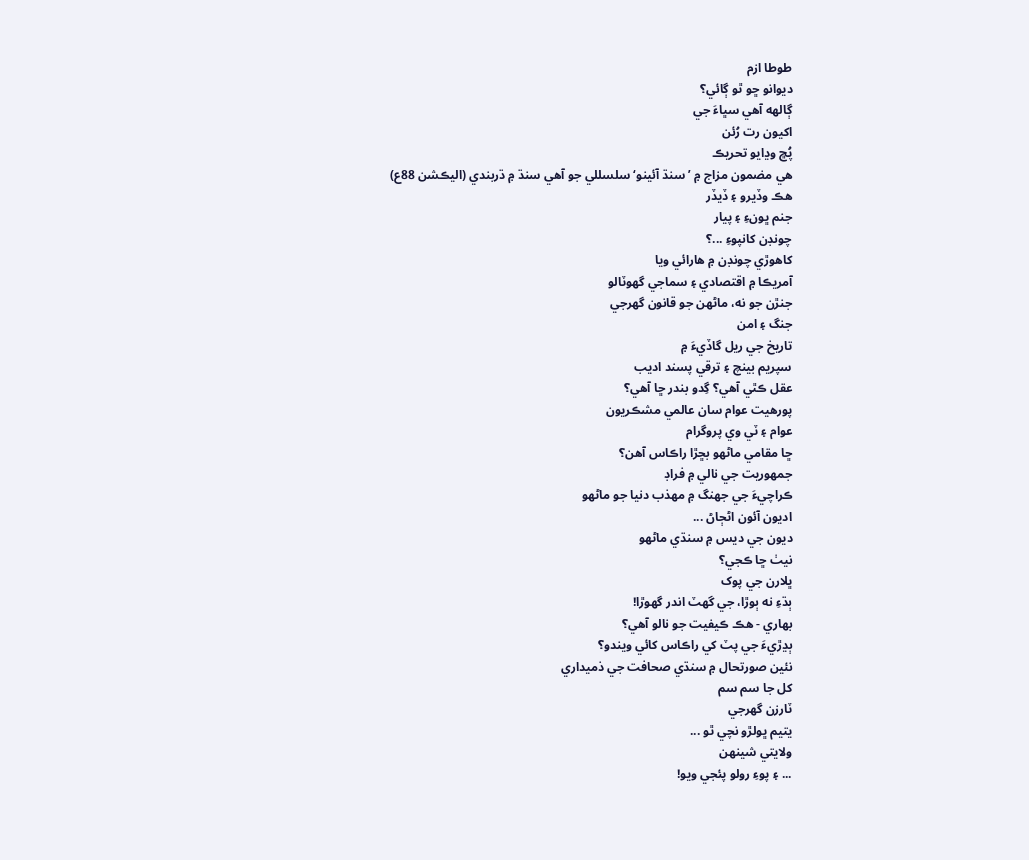طوطا ازم
ديوانو ڇو ٿو ڳائي؟
ڳالهه آهي سڀاءَ جي
اکيون رت رُئن
پُڇ وڍايو تحريڪ
هي مضمون مزاج ۾ ’سنڌ آئينو‘ سلسللي جو آهي سنڌ ۾ ڌربندي (اليڪشن 88ع)
هڪ وڏيرو ۽ ڏيڏر
جنم ڀونءِ ۽ پيار
چونڊن کانپوءِ ...؟
کاهوڙي چونڊن ۾ هارائي ويا
آمريڪا ۾ اقتصادي ۽ سماجي گهوٽالو
جنڙن جو نه، ماڻهن جو قانون گهرجي
جنگ ۽ امن
تاريخ جي ريل گاڏيءَ ۾
سپريم بينچ ۽ ترقي پسند اديب
عقل ڪٿي آهي؟ گِدو بندر ڇا آهي؟
پورهيت عوام سان عالمي مشڪريون
عوام ۽ ٽي وي پروگرام
ڇا مقامي ماڻهو بڇڙا راڪاس آهن؟
جمهوريت جي نالي ۾ فراڊ
ڪراچيءَ جي جهنگ ۾ مهذب دنيا جو ماڻهو
اديون آئون اڻڄاڻ ...
ديون جي ديس ۾ سنڌي ماڻهو
نيٺ ڇا ڪجي؟
ڀلارن جي پوک
ٻڌءِ نه ٻوڙا، جي گهٽ اندر گهوڙا!
بھاري - هڪ ڪيفيت جو نالو آهي؟
ٻڍڙيءَ جي پٽ کي راڪاس کائي ويندو؟
نئين صورتحال ۾ سنڌي صحافت جي ذميداري
کل جا سم سم
ٽارزن گهرجي
يتيم ڀولڙو نچي ٿو ...
ولايتي شينهن
... ۽ پوءِ رولو پئجي ويو!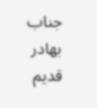جناب بهادر
قديم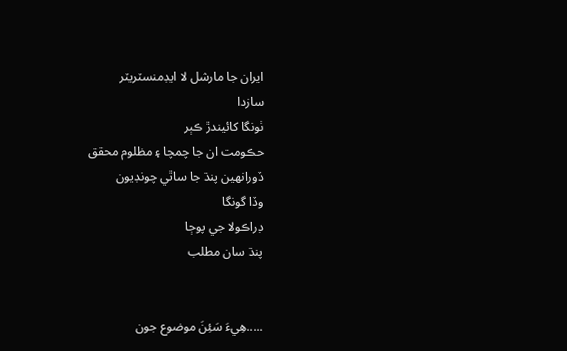ايران جا مارشل لا ايڊمنسٽريٽر
سازدا
ٺونگا کائيندڙ ڪٻر
حڪومت ان جا چمچا ۽ مظلوم محقق
ڏورانهين پنڌ جا ساٿي چونڊيون
وڏا گونگا
ڊراڪولا جي پوڄا
پنڌ سان مطلب


.....هِيءَ سَئِنَ موضوع جون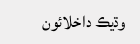وڌيڪ داخلائون